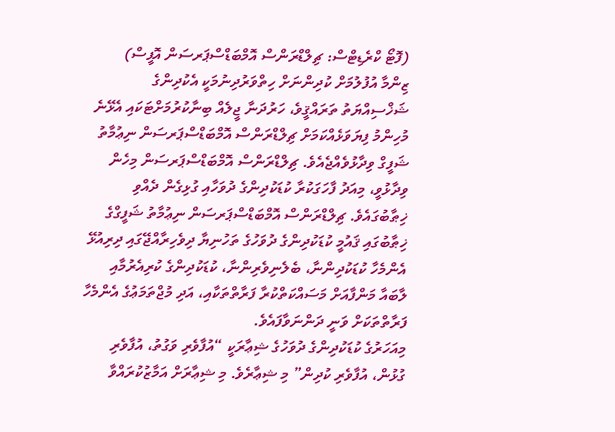(ފޮޓޯ ކްރެޑިޓްސް: ޗިލްޑްރަންސް އޮމްބަޑްސްޕަރސަން އޮފީސް)
ޒިންމާ އުފުލުމަށް ކުދިންނަށް ހިތްވަރުދިނުމަކީ އެކުދިންގެ ޝަޚްސިއްޔަތު ތަރައްޤީވެ، ހަރުދަނާ ޖީލެއް ބިނާކުރުމަށްޓަކައި އެޅޭނެ މުހިންމު ފިޔަވަޅެއްކަމަށް ޗިލްޑްރަންސް އޮމްބަޑްސްޕަރސަން ނިޢުމާތު ޝަފީގް ވިދާޅުވެއްޖެއެވެ. ޗިލްޑްރަންސް އޮމްބަޑްސްޕަރސަން މިހެން ވިދާޅުވީ، މިއަދު ފާހަގަކުރާ ކުޑަކުދިންގެ ދުވަހާއި ގުޅިގެން ދެއްވި ޚިޠާބުގައެވެ. ޗިލްޑްރަންސް އޮމްބަޑްސްޕަރސަން ނިޢުމާތު ޝަފީގްގެ ޚިޠާބުގައި ޤައުމީ ކުޑަކުދިންގެ ދުވަހުގެ ތަހުނިޔާ ދިވެހިރާއްޖޭގައި ދިރިއުޅޭ އެންމެހާ ކުޑަކުދިންނާ، ބެލެނިވެރިންނާ، ކުޑަކުދިންގެ ކުރިއެރުމާއި ލާބައާ މަންފާއަށް މަސައްކަތްކުރާ ފަރާތްތަކާއި، އަދި މުޖްތަމަޢުގެ އެންމެހާ ފަރާތްތަކަށް ވަނީ ދަންނަވާފައެވެ.
މިއަހަރުގެ ކުޑަކުދިންގެ ދުވަހުގެ ޝިޢާރަކީ “އުފާވެރި ވަގުތު، އުފާވެރި ގުޅުން، އުފާވެރި ކުދިން” މި ޝިޢާރެވެ. މި ޝިޢާރަށް އަމާޒުކުރައްވާ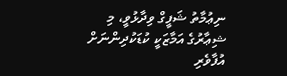ނިޢުމާތު ޝަފީގް ވިދާޅުވީ، މި ޝިޢާރުގެ އަމާޒަކީ ކުޑަކުދިންނަށް އުފާވެރި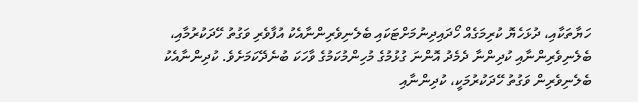ހަޔާތަކާއި، ދުޅަހެޔޮ ކުރިމަގެއް ހޯދައިދިނުމަށްޓަކައި ބެލެނިވެރިންނާއެކު އުފާވެރި ވަގުތު ހޭދަކުރުމާއި، ބެލެނިވެރިންނާއި ކުދިންނާ ދެމެދު އޮންނަ ގުޅުމުގެ މުހިންމުކަމުގެ ވާހަކަ ބުނެދޭކަމަށެވެ. ކުދިންނާއެކު ބެލެނިވެރިން ވަގުތު ހޭދަކުރުމަކީ، ކުދިންނާއި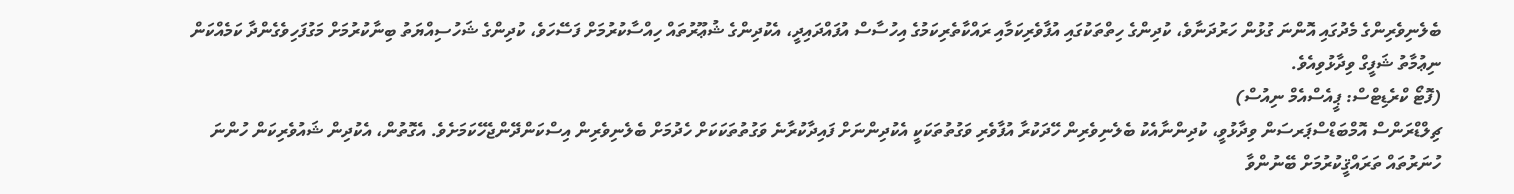ބެލެނިވެރިންގެ މެދުގައި އޮންނަ ގުޅުން ހަރުދަނާވެ، ކުދިންގެ ހިތްތަކުގައި އުފާވެރިކަމާއި ރައްކާތެރިކަމުގެ އިހުސާސް އުފައްދައިދީ، އެކުދިންގެ ޝުޢޫރުތައް ހިއްސާކުރުމަށް ފަސޭހަވެ، ކުދިންގެ ޝަހުސިއްޔަތު ބިނާކުރުމަށް މަގުފަހިވެގެންދާ ކަމެއްކަން ނިޢުމާތު ޝަފީގް ވިދާޅުވިއެވެ.
(ފޮޓޯ ކްރެޑިޓްސް: ޕީއެސްއެމް ނިއުސް)
ޗިލްޑްރަންސް އޮމްބަޑްސްޕަރސަން ވިދާޅުވީ، ކުދިންނާއެކު ބެލެނިވެރިން ހޭދަކުރާ އުފާވެރި ވަގުތުތަކަކީ އެކުދިންނަށް ފައިދާކުރާނެ ވަގުތުތަކަކަށް ހެދުމަށް ބެލެނިވެރިން އިސްކަންދޭންޖެހޭކަމަށެވެ. އެގޮތުން، އެކުދިން ޝައުވެރިކަން ހުންނަ ހުނަރުތައް ތަރައްޤީކުރުމަށް ބޭނުންވާ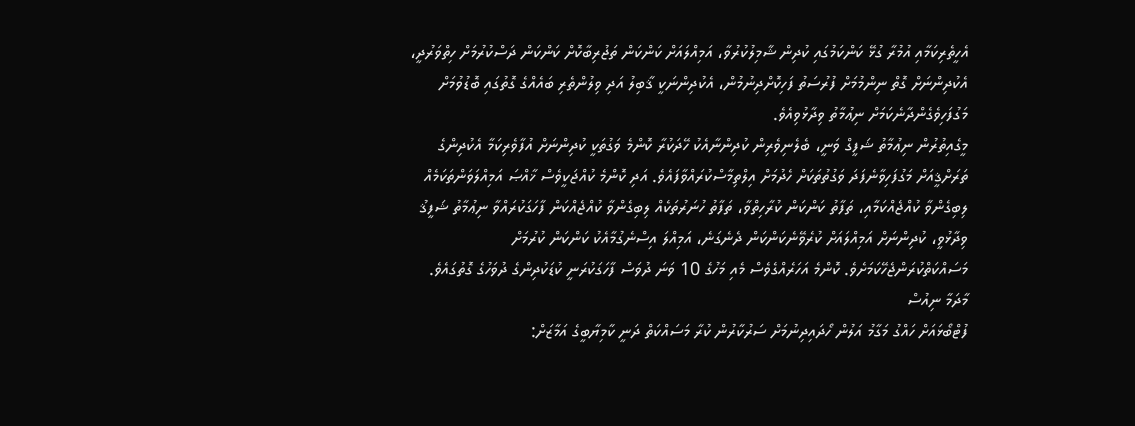އެހީތެރިކަމާއި އުމުރާ ގުޅޭ ކަންކަމުގައި ކުދިން ޝާމިލުކުރުވާ، އަމިއްލައަށް ކަންކަން ތަޖުރިބާކޮށް ކަންކަން ދަސްކުރުމަށް ހިތްވަރުދީ، އެކުދިންނަށް ގޮތް ނިންމުމަށް ފުރުސަތު ފަހިކޮށްދިނުމުން، އެކުދިންނަކީ ޤާބިލު އަދި ވިލުންތެރި ބައެއްގެ ގޮތުގައި ބޮޑުވުމަށް މަގުފަހިވެގެންދާނެކަމަށް ނިޢުމާތު ވިދާޅުވިއެވެ.
މީގެއިތުރުން ނިޢުމާތު ޝަފީގް ވަނީ، ބެލެނިވެރިން ކުދިންނާއެކު ހޭދަކުރާ ކޮންމެ ވަގުތަކީ ކުދިންނަށް އުފާވެރިކަމާ އެކުދިންގެ ތަރަށްޤީއަށް މަގުފަހިވާނެފަދަ ވަގުތުތަކަށް ހެދުމަށް އިލްތިމާސްކުރައްވާފައެވެ. އަދި ކޮންމެ ކުއްޖަކީވެސް ޚާއްޞަ އަމިއްލަވަންތަކަމެއް ލިބިގެންވާ ކުއްޖެއްކަމާއި، ތަފާތު ކަންކަން ކުރާހިތްވާ، ތަފާތު ހުނަރުތަކެއް ލިބިގެންވާ ކުއްޖެއްކަން ފާހަގަކުރައްވާ ނިޢުމާތު ޝަފީޤު ވިދާޅުވީ، ކުދިންނަށް އަމިއްލައަށް ކުރެވޭނެކަންކަން ދެނެގަނެ، އަމިއްލަ އިސްނެގުމާއެކު ކަންކަން ކުރުމަށް މަސައްކަތްކުރަންޖެހޭކަމަށެވެ. ކޮންމެ އަހަރެއްގެވެސް މެއި މަހުގެ 10 ވަނަ ދުވަސް ފާހަގަކުރަނީ ކުޑަކުދިންގެ ދުވަހުގެ ގޮތުގައެވެ.
މާދަމާ ނިއުސް
ފުޓްބޯޅައަށް ހައްގު މަގާމު އަލުން ހޯދައިދިނުމަށް ސަރުކާރުން ކުރާ މަސައްކަތް ދަނީ ކާމިޔާބީގެ އަމާޒަށް: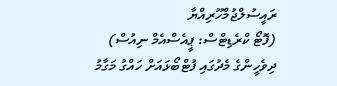ރައީސުލްޖުމްހޫރިއްޔާ
(ފޮޓޯ ކްރެޑިޓްސް: ޕީއެސްއެމް ނިއުސް) ދިވެހީންގެ މެދުގައި ފުޓްބޯޅައަށް ހައްގު މަގާމު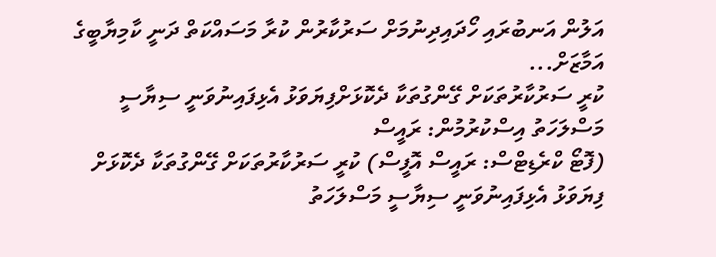އަލުން އަނބުރައި ހޯދައިދިނުމަށް ސަރުކާރުން ކުރާ މަސައްކަތް ދަނީ ކާމިޔާބީގެ އަމާޒަށް...
ކުރީ ސަރުކާރުތަކަށް ގޭންގުތަކާ ދެކޮޅަށްފިޔަވަޅު އެޅިފައިނުވަނީ ސިޔާސީ މަސްލަހަތު އިސްކުރުމުން: ރައީސް
(ފޮޓޯ ކްރެޑިޓްސް: ރައީސް އޮފީސް) ކުރީ ސަރުކާރުތަކަށް ގޭންގުތަކާ ދެކޮޅަށް ފިޔަވަޅު އެޅިފައިނުވަނީ ސިޔާސީ މަސްލަހަތު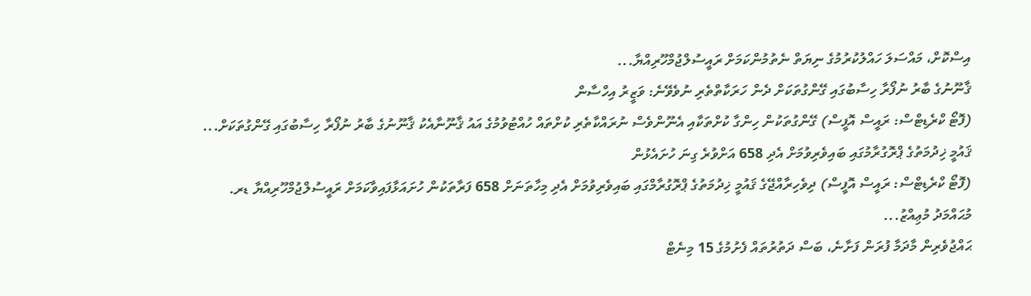އިސްކޮށް، މައްސަލަ ހައްލުކުރުމުގެ ނިޔަތް ނެތުމުންކަމަށް ރައީސުލްޖުމްހޫރިއްޔާ...
ޤާނޫނުގެ ބާރު ނުފޯރާ ހިސާބުގައި ގޭންގުތަކަށް ދެން ހަރަކާތްތެރި ނުވެވޭނެ: ވަޒީރު އިހްސާން
(ފޮޓޯ ކްރެޑިޓްސް: ރައީސް އޮފީސް) ގޭންގުތަކުން ހިންގާ ކުށްތަކާއި އެނޫންވެސް ނުރައްކާތެރި ކުށްތައް ހުއްޓުވުމުގެ އައު ޤާނޫނާއެކު ޤާނޫނުގެ ބާރު ނުފޯރާ ހިސާބުގައި ގޭންގުތަކަށް...
ޤައުމީ ޚިދުމަތުގެ ޕްރޮގުރާމުގައި ބައިވެރިވުމަށް އެދި 658 އަށްވުރެ ގިނަ ހުށައެޅުން
(ފޮޓޯ ކްރެޑިޓްސް: ރައީސް އޮފީސް) ދިވެހިރާއްޖޭގެ ޤައުމީ ޚިދުމަތުގެ ޕްރޮގުރާމްގައި ބައިވެރިވުމަށް އެދި މިހާތަނަށް 658 ފަރާތަކުން ހުށައަޅާފައިވާކަމަށް ރައީސުލްޖުމްހޫރިއްޔާ ޑރ. މުޙައްމަދު މުޢިއްޒު...
ޙައްޖުވެރިން މާދަމާ ފުރަން ފަށާނެ، ބަސް ދަތުރުތައް ފެށުމުގެ 15 މިނެޓް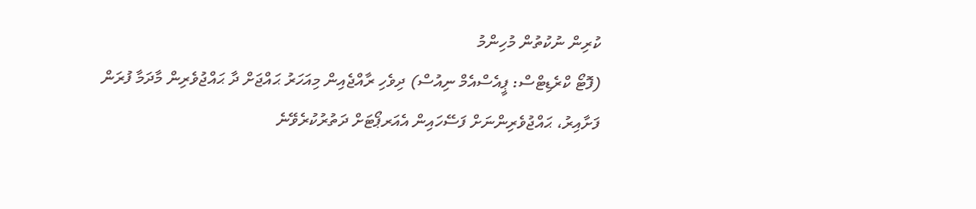ކުރިން ނުކުތުން މުހިންމު
(ފޮޓޯ ކްރެޑިޓްސް: ޕީއެސްއެމް ނިއުސް) ދިވެހި ރާއްޖެއިން މިއަހަރު ޙައްޖަށް ދާ ޙައްޖުވެރިން މާދަމާ ފުރަން ފަށާއިރު، ޙައްޖުވެރިންނަށް ފަސޭހައިން އެއަރޕޯޓަށް ދަތުރުކުރެވޭނެ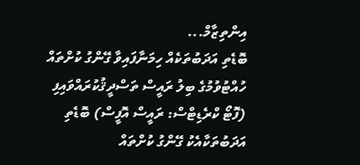އިންތިޒާމް...
ބޮޑެތި އަދަބުތަކެއް ހިމަނާފައިވާ ގޭންގު ކުށްތައް ހުއްޓުވުމުގެ ބިލު ރައީސް ތަސްދީޤުކުރައްވައިފި
(ފޮޓޯ ކްރެޑިޓްސް: ރައީސް އޮފީސް) ބޮޑެތި އަދަބުތަކާއެކު ގޭންގު ކުށްތައް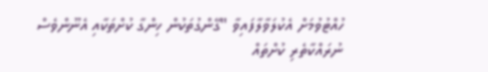ހުއްޓުވުމަށް އެކުލަވާލާފައިވާ "ގޭންގުތަކުން ހިންގާ ކުށްތަކާއި އެނޫންވެސް ނުރައްކާތެރި ކުށްތައް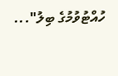ހުއްޓުވުމުގެ ބިލު"...